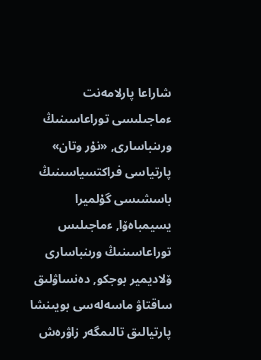شاراعا پارلامەنت ءماجىلىسى توراعاسىنىڭ ورىنباسارى, «نۇر وتان» پارتياسى فراكتسياسىنىڭ باسشىسى گۇلميرا يسيمباەۆا, ءماجىلىس توراعاسىنىڭ ورىنباسارى ۆلاديمير بوجكو, دەنساۋلىق ساقتاۋ ماسەلەسى بويىنشا پارتيالىق تالىمگەر زاۋرەش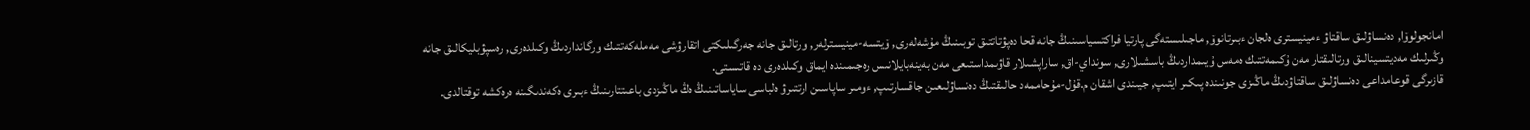امانجولوۆا, دەنساۋلىق ساقتاۋ ءمينيسترى ەلجان ءبىرتانوۆ, ماجىلىستەگى پارتيا فراكتسياسىنىڭ جانە قحا دەپۋتاتتىق توبىنىڭ مۇشەلەرى, ۆيتسە-مينيسترلەر, ورتالىق جانە جەرگىلىكتى اتقارۋشى مەملەكەتتىك ورگانداردىڭ وكىلدەرى, رەسپۋبليكالىق جانە وڭىرلىك مەديتسينالىق ورتالىقتار مەن ۇكىمەتتىك ەمەس ۇيىمداردىڭ باسشىلارى, سونداي-اق, ساراپشىلار قاۋىمداستىعى مەن بەينەبايلانىس رەجىمىندە ايماق وكىلدەرى دە قاتىستى.
قازىرگى قوعامداعى دەنساۋلىق ساقتاۋدىڭ ماڭىزى جونىندە پىكىر ايتىپ, جيىندى اشقان م.قۇل-مۇحاممەد حالىقتىڭ دەنساۋلىعىن جاقسارتىپ, ءومىر ساپاسىن ارتتىرۋ ەلباسى ساياساتىنىڭ ەڭ ماڭىزدى باعىتتارىنىڭ ءبىرى ەكەندىگىنە ەرەكشە توقتالدى.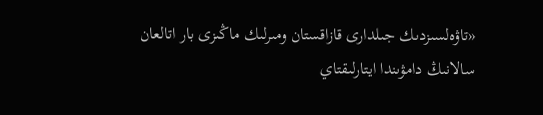«تاۋەلسىزدىك جىلدارى قازاقستان ومىرلىك ماڭىزى بار اتالعان سالانىڭ دامۋىندا ايتارلىقتاي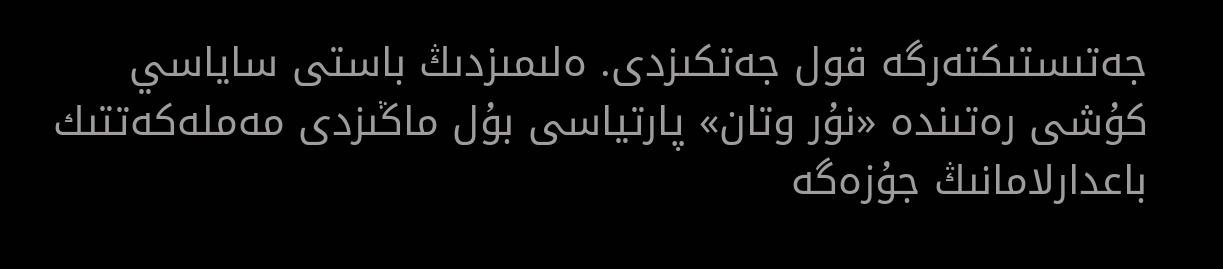جەتىستىكتەرگە قول جەتكىزدى. ەلىمىزدىڭ باستى ساياسي كۇشى رەتىندە «نۇر وتان» پارتياسى بۇل ماڭىزدى مەملەكەتتىك باعدارلامانىڭ جۇزەگە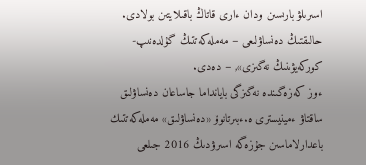اسىرىلۋ بارىسىن ودان ءارى قاتاڭ باقىلايتىن بولادى. حالىقتىڭ دەنساۋلىعى – مەملەكەتتىڭ گۇلدەنىپ-كوركەيۋىنىڭ نەگىزى», – دەدى.
ءوز كەزەگىندە نەگىزگى بايانداما جاساعان دەنساۋلىق ساقتاۋ ءمينيسترى ە.ءبىرتانوۆ «دەنساۋلىق» مەملەكەتتىك باعدارلاماسىن جۇزەگە اسىرۋدىڭ 2016 جىلعى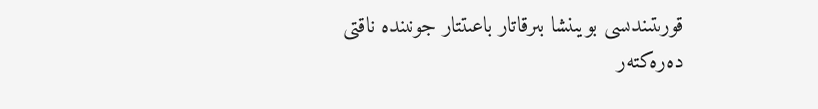قورىتىندىسى بويىنشا بىرقاتار باعىتتار جونىندە ناقتى دەرەكتەر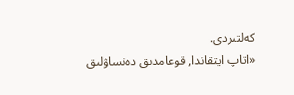كەلتىردى.
«اتاپ ايتقاندا, قوعامدىق دەنساۋلىق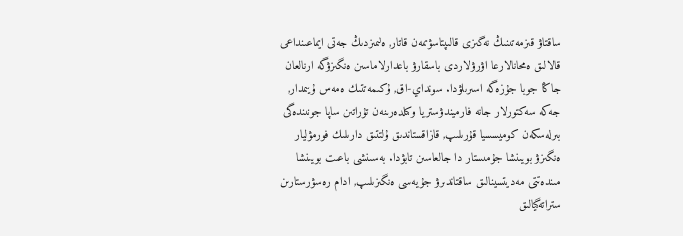ساقتاۋ قىزمەتىنىڭ نەگىزى قالىپتاسۋىمەن قاتار, ەلىمىزدىڭ جەتى ايماعىنداعى قالالىق ەمحانالارعا اۋرۋلاردى باسقارۋ باعدارلاماسىن ەنگىزۋگە ارنالعان جاڭا جوبا جۇزەگە اسىرىلۋدا. سونداي-اق, ۇكىمەتتىك ەمەس ۇيىمدار, جەكە سەكتورلار جانە فارميندۋستريا وكىلدەرىنەن تۇراتىن ساپا جونىندەگى بىرلەسكەن كوميسسيا قۇرىلىپ, قازاقستاندىق ۇلتتىق دارىلىك فورمۋليار ەنگىزۋ بويىنشا جۇمىستار دا جالعاسىن تابۋدا. بەسىنشى باعىت بويىنشا مىندەتتى مەديتسينالىق ساقتاندىرۋ جۇيەسى ەنگىزىلىپ, ادام رەسۋرستارىن ستراتەگيالىق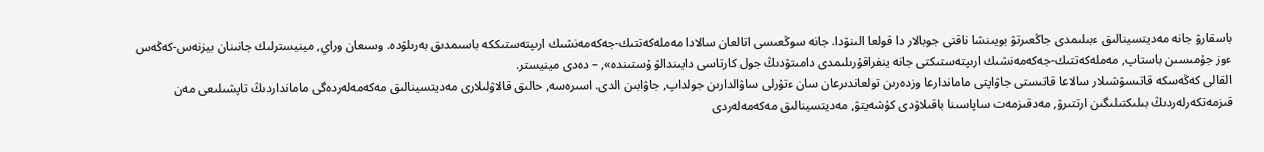باسقارۋ جانە مەديتسينالىق ءبىلىمدى جاڭعىرتۋ بويىنشا ناقتى جوبالار دا قولعا الىنۋدا. جانە سوڭعىسى اتالعان سالادا مەملەكەتتىك-جەكەمەنشىك ارىپتەستىككە باسىمدىق بەرىلۋدە. وسىعان وراي, مينيسترلىك جانىنان بيزنەس-كەڭەس ءوز جۇمىسىن باستاپ, مەملەكەتتىك-جەكەمەنشىك ارىپتەستىكتى جانە ينفراقۇرىلىمدى دامىتۋدىڭ جول كارتاسى دايىندالۋ ۇستىندە», – دەدى مينيستر.
القالى كەڭەسكە قاتىسۋشىلار سالاعا قاتىستى جاۋاپتى ماماندارعا وزدەرىن تولعاندىرعان سان ءتۇرلى ساۋالدارىن جولداپ, جاۋابىن الدى. اسىرەسە, حالىق قالاۋلىلارى مەديتسينالىق مەكەمەلەردەگى مامانداردىڭ تاپشىلىعى مەن قىزمەتكەرلەردىڭ بىلىكتىلىگىن ارتتىرۋ, مەدقىزمەت ساپاسىنا باقىلاۋدى كۇشەيتۋ, مەديتسينالىق مەكەمەلەردى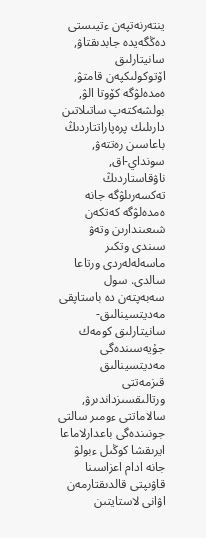ينتەرنەتپەن ءتيىستى دەڭگەيدە جابدىقتاۋ, سانيتارلىق اۆتوكولىكپەن قامتۋ, ەمدەلۋگە كۆوتا الۋ, بولشەكتەپ ساتىلاتىن دارىلىك پرەپاراتتاردىڭ باعاسىن رەتتەۋ, سونداي-اق, ناۋقاستاردىڭ تەكسەرىلۋگە جانە ەمدەلۋگە كەتكەن شىعىندارىن وتەۋ سىندى وتكىر ماسەلەلەردى ورتاعا سالدى. سول سەبەپتەن دە باستاپقى مەديتسينالىق-سانيتارلىق كومەك جۇيەسىندەگى مەديتسينالىق قىزمەتتى ورتالىقسىزداندىرۋ, سالاماتتى ءومىر سالتى جونىندەگى باعدارلاماعا ايرىقشا كوڭىل ءبولۋ جانە ادام اعزاسىنا قاۋىپتى قالدىقتارمەن اۋانى لاستايتىن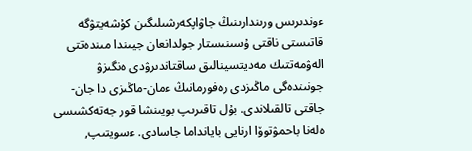ءوندىرىس ورىندارىنىڭ جاۋاپكەرشىلىگىن كۇشەيتۋگە قاتىستى ناقتى ۇسىنىستار جولدانعان جيىندا مىندەتتى الەۋمەتتىك مەديتسينالىق ساقتاندىرۋدى ەنگىزۋ جونىندەگى ماڭىزدى رەفورمانىڭ ءمان-ماڭىزى دا جان-جاقتى تالقىلاندى. بۇل تاقىرىپ بويىنشا قور جەتەكشىسى ەلەنا باحمۋتوۆا ارنايى بايانداما جاسادى. ءسويتىپ,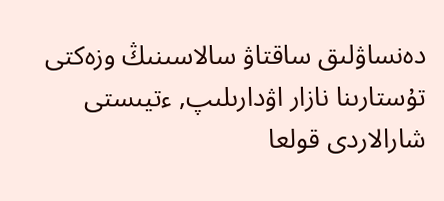دەنساۋلىق ساقتاۋ سالاسىنىڭ وزەكتى تۇستارىنا نازار اۋدارىلىپ, ءتيىستى شارالاردى قولعا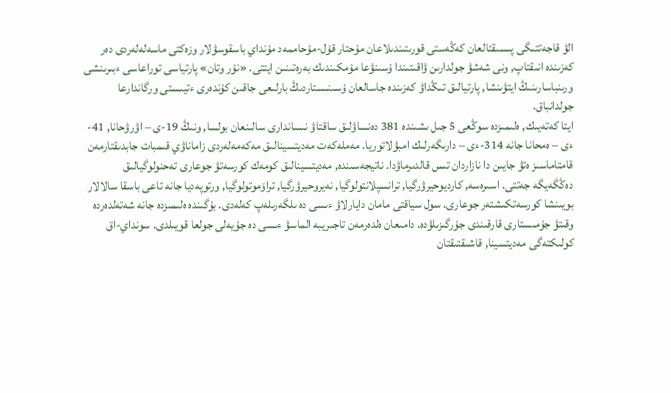الۋ قاجەتتىگى پىسىقتالعان كەڭەستى قورىتىندىلاعان مۇحتار قۇل-مۇحاممەد مۇنداي باسقوسۋلار وزەكتى ماسەلەلەردى دەر كەزىندە انىقتاپ, ونى شەشۋ جولدارىن ۋاقىتىندا ۇسىنۋعا مۇمكىندىك بەرەتىنىن ايتتى. «نۇر وتان» پارتياسى توراعاسى ءبىرىنشى ورىنباسارىنىڭ ايتۋىنشا, پارتيالىق تىڭداۋ كەزىندە جاسالعان ۇسىنىستاردىڭ بارلىعى جاقىن كۇندەرى ءتيىستى ورگاندارعا جولدانباق.
ايتا كەتەيىك, ەلىمىزدە سوڭعى 5 جىل ىشىندە 381 دەنساۋلىق ساقتاۋ نىساندارى سالىنعان بولسا, ونىڭ 19-ى – اۋرۋحانا, 41-ءى – ەمحانا جانە 314-ءى – دارىگەرلىك امبۋلاتوريا. مەملەكەت مەديتسينالىق مەكەمەلەردى زاماناۋي قىمبات جابدىقتارمەن قامتاماسىز ەتۋ جايىن دا نازاردان تىس قالدىرماۋدا. ناتيجەسىندە, مەديتسينالىق كومەك كورسەتۋ جوعارى تەحنولوگيالىق دەڭگەيگە جەتتى. اسىرەسە, كارديوحيرۋرگيا, ترانسپلانتولوگيا, نەيروحيرۋرگيا, تراۆموتولوگيا, ورتوپەديا جانە تاعى باسقا سالالار بويىنشا كورسەتكىشتەر جوعارى. سول سياقتى مامان دايارلاۋ ءىسى دە ىلگەرىلەپ كەلەدى. بۇگىندە ەلىمىزدە جانە شەتەلدەردە وقىتۋ جۇمىستارى قارقىندى جۇرگىزىلۋدە. دامىعان ەلدەرمەن تاجىريبە الماسۋ ءىسى دە جۇيەلى جولعا قويىلدى. سونداي-اق كولىكتەگى مەديتسينا, قاشىقتىقتان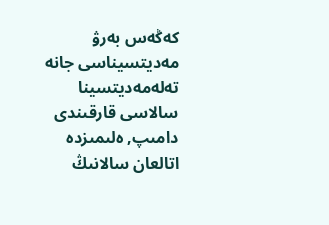كەڭەس بەرۋ مەديتسيناسى جانە تەلەمەديتسينا سالاسى قارقىندى دامىپ, ەلىمىزدە اتالعان سالانىڭ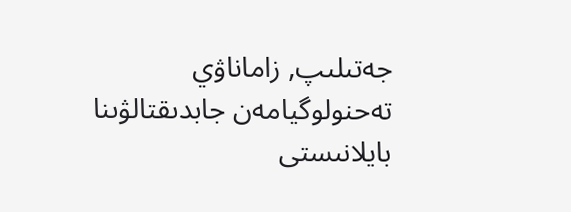جەتىلىپ, زاماناۋي تەحنولوگيامەن جابدىقتالۋىنا بايلانىستى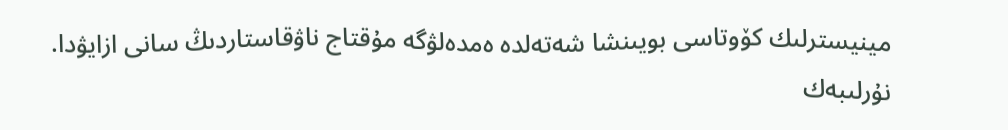مينيسترلىك كۆوتاسى بويىنشا شەتەلدە ەمدەلۋگە مۇقتاج ناۋقاستاردىڭ سانى ازايۋدا.
نۇرلىبەك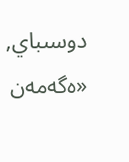دوسىباي,
«ەگەمەن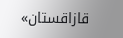قازاقستان»